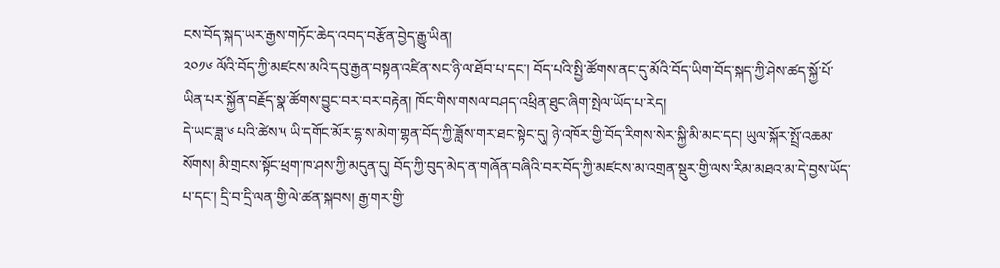ངས་བོད་སྐད་ཡར་རྒྱས་གཏོང་ཆེད་འབད་བརྩོན་བྱེད་རྒྱུ་ཡིན།
༢༠༡༦ ལོའི་བོད་ཀྱི་མཛངས་མའི་དབུ་རྒྱན་བསྟན་འཛིན་སང་ཉི་ལ་ཐོབ་པ་དང་། བོད་པའི་སྤྱི་ཚོགས་ནང་དུ་མོའི་བོད་ཡིག་བོད་སྐད་ཀྱི་ཤེས་ཚད་སྐྱོ་པོ་ཡིན་པར་སྐྱོན་བརྗོད་སྣ་ཚོགས་བྱུང་བར་བར་བརྟེན། ཁོང་གིས་གསལ་བཤད་འཕྲིན་ཐུང་ཞིག་སྤེལ་ཡོད་པ་རེད།
དེ་ཡང་ཟླ་༦ པའི་ཚེས་༥ ཡི་དགོང་མོར་དྷ་ས་མེག་གྷན་བོད་ཀྱི་ཟློས་གར་ཐང་སྟེང་དུ། ཉེ་འཁོར་གྱི་བོད་རིགས་སེར་སྐྱི་མི་མང་དང། ཡུལ་སྐོར་སྤྲོ་འཆམ་སོགས། མི་གྲངས་སྟོང་ཕྲག་ཁ་ཤས་ཀྱི་མདུན་དུ། བོད་ཀྱི་བུད་མེད་ན་གཞོན་བཞིའི་བར་བོད་ཀྱི་མཛངས་མ་འགྲན་སྡུར་གྱི་ལས་རིམ་མཐའ་མ་དེ་བྱས་ཡོད་པ་དང་། དྲི་བ་དྲི་ལན་གྱི་ལེ་ཚན་སྐབས། རྒྱ་གར་གྱི་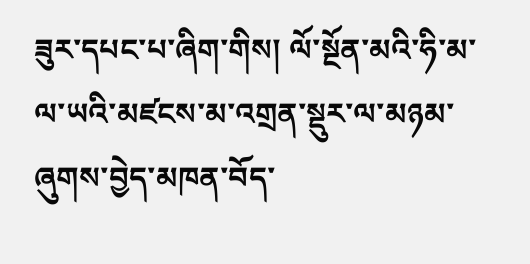ཟུར་དཔང་པ་ཞིག་གིས། ལོ་སྔོན་མའི་ཧི་མ་ལ་ཡའི་མཛངས་མ་འགྲན་སྡུར་ལ་མཉམ་ཞུགས་བྱེད་མཁན་བོད་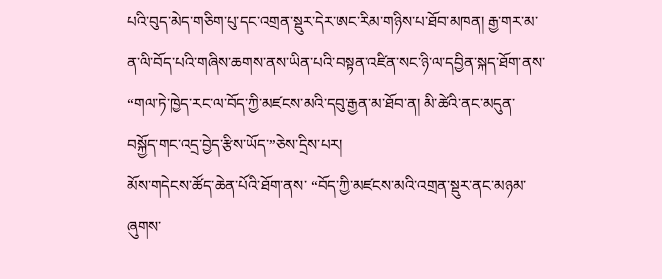པའི་བུད་མེད་གཅིག་པུ་དང་འགྲན་སྡུར་དེར་ཨང་རིམ་གཉིས་པ་ཐོབ་མཁན། རྒྱ་གར་མ་ན་ལི་བོད་པའི་གཞིས་ཆགས་ནས་ཡིན་པའི་བསྟན་འཛིན་སང་ཉི་ལ་དབྱིན་སྐད་ཐོག་ནས་ “གལ་ཏེ་ཁྱེད་རང་ལ་བོད་ཀྱི་མཛངས་མའི་དབུ་རྒྱན་མ་ཐོབ་ན། མི་ཚེའི་ནང་མདུན་བསྐྱོད་གང་འདྲ་བྱེད་རྩིས་ཡོད་”ཅེས་དྲིས་པར།
མོས་གདེངས་ཚོད་ཆེན་པོའི་ཐོག་ནས་ “བོད་ཀྱི་མཛངས་མའི་འགྲན་སྡུར་ནང་མཉམ་ཞུགས་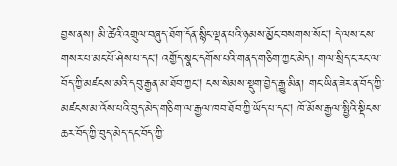བྱས་ནས། མི་ཚེའི་འགྲུལ་བཞུད་ཐོག་དོན་སྙིང་ལྡན་པའི་ཉམས་མྱོང་བསགས་སོང། དེ་ལས་ངས་གསར་པ་མང་པོ་ཤེས་པ་དང། འགྱོད་སྣང་དགོས་པའི་གནད་གཅིག་ཀྱང་མེད། གལ་སྲིད་ང་རང་ལ་བོད་ཀྱི་མཛངས་མའི་དབུ་རྒྱན་མ་ཐོབ་ཀྱང། ངས་སེམས་སྡུག་བྱེད་རྒྱུ་མིན། གང་ཡིན་ཟེར་ན་བོད་ཀྱི་མཛངས་མ་འོས་པའི་བུད་མེད་གཅིག་ལ་རྒྱལ་ཁབ་ཐོབ་ཀྱི་ཡོད་པ་དང། ཁོ་མོས་རྒྱལ་སྤྱིའི་སྡིངས་ཆར་བོད་ཀྱི་བུད་མེད་དང་བོད་ཀྱི་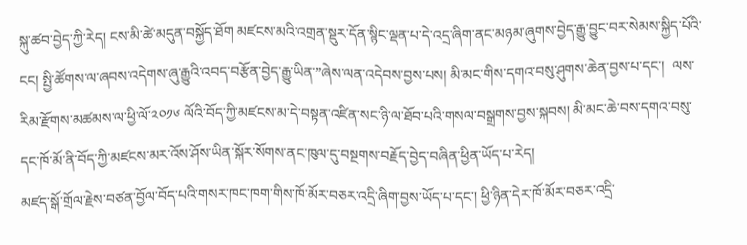སྐུ་ཚབ་བྱེད་ཀྱི་རེད། ངས་མི་ཚེ་མདུན་བསྐྱོད་ཐོག མཛངས་མའི་འགྲན་སྡུར་དོན་སྙིང་ལྡན་པ་དེ་འདྲ་ཞིག་ནང་མཉམ་ཞུགས་བྱེད་རྒྱུ་བྱུང་བར་སེམས་སྐྱིད་པོའི་ངང། སྤྱི་ཚོགས་ལ་ཞབས་འདེགས་ཞུ་རྒྱུའི་འབད་བརྩོན་བྱེད་རྒྱུ་ཡིན་”ཞེས་ལན་འདེབས་བྱས་པས། མི་མང་གིས་དགའ་བསུ་ཤུགས་ཆེན་བྱས་པ་དང་།  ལས་རིམ་རྫོགས་མཚམས་ལ་ཕྱི་ལོ་༢༠༡༦ ལོའི་བོད་ཀྱི་མཛངས་མ་དེ་བསྟན་འཛིན་སང་ཉི་ལ་ཐོབ་པའི་གསལ་བསྒྲགས་བྱས་སྐབས། མི་མང་ཆེ་བས་དགའ་བསུ་དང་ཁོ་མོ་ནི་བོད་ཀྱི་མཛངས་མར་འོས་ཤོས་ཡིན་སྐོར་སོགས་ནང་ཁུལ་དུ་བསྔགས་བརྗོད་བྱེད་བཞིན་ཕྱིན་ཡོད་པ་རེད།
མཛད་སྒོ་གྲོལ་རྗེས་བཙན་བྱོལ་བོད་པའི་གསར་ཁང་ཁག་གིས་ཁོ་མོར་བཅར་འདྲི་ཞིག་བྱས་ཡོད་པ་དང་། ཕྱི་ཉིན་དེར་ཁོ་མོར་བཅར་འདྲི་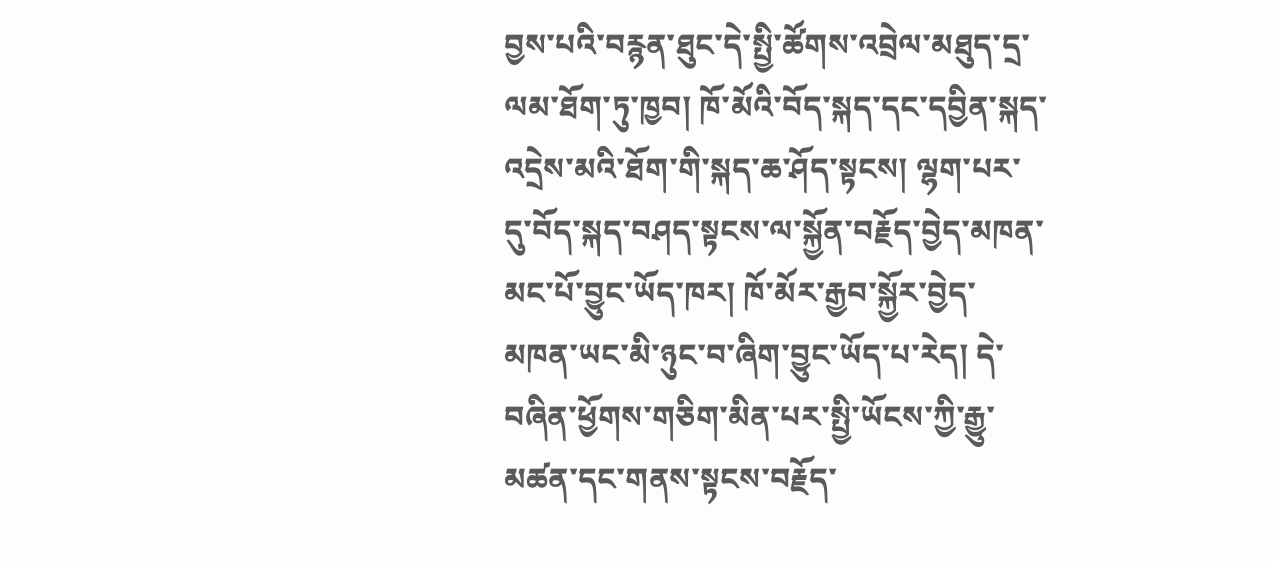བྱས་པའི་བརྙན་ཐུང་དེ་སྤྱི་ཚོགས་འབྲེལ་མཐུད་དྲ་ལམ་ཐོག་ཏུ་ཁྱབ། ཁོ་མོའི་བོད་སྐད་དང་དབྱིན་སྐད་འདྲེས་མའི་ཐོག་གི་སྐད་ཆ་ཤོད་སྟངས། ལྷག་པར་དུ་བོད་སྐད་བཤད་སྟངས་ལ་སྐྱོན་བརྗོད་བྱེད་མཁན་མང་པོ་བྱུང་ཡོད་ཁར། ཁོ་མོར་རྒྱབ་སྐྱོར་བྱེད་མཁན་ཡང་མི་ཉུང་བ་ཞིག་བྱུང་ཡོད་པ་རེད། དེ་བཞིན་ཕྱོགས་གཅིག་མིན་པར་སྤྱི་ཡོངས་ཀྱི་རྒྱུ་མཚན་དང་གནས་སྟངས་བརྗོད་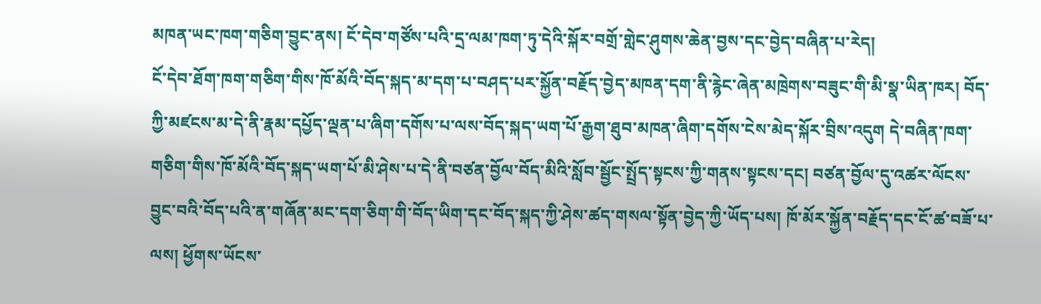མཁན་ཡང་ཁག་གཅིག་བྱུང་ནས། ངོ་དེབ་གཙོས་པའི་དྲ་ལམ་ཁག་ཏུ་དེའི་སྐོར་བགྲོ་གླེང་ཤུགས་ཆེན་བྱས་དང་བྱེད་བཞིན་པ་རེད།
ངོ་དེབ་ཐོག་ཁག་གཅིག་གིས་ཁོ་མོའི་བོད་སྐད་མ་དག་པ་བཤད་པར་སྐྱོན་བརྗོད་བྱེད་མཁན་དག་ནི་རྙེང་ཞེན་མཁྲེགས་བཟུང་གི་མི་སྣ་ཡིན་ཁར། བོད་ཀྱི་མཛངས་མ་དེ་ནི་རྣམ་དཔྱོད་ལྡན་པ་ཞིག་དགོས་པ་ལས་བོད་སྐད་ཡག་པོ་རྒྱག་ཐུབ་མཁན་ཞིག་དགོས་ངེས་མེད་སྐོར་བྲིས་འདུག དེ་བཞིན་ཁག་གཅིག་གིས་ཁོ་མོའི་བོད་སྐད་ཡག་པོ་མི་ཤེས་པ་དེ་ནི་བཙན་བྱོལ་བོད་མིའི་སློབ་སྦྱོང་སྤྲོད་སྟངས་ཀྱི་གནས་སྟངས་དང། བཙན་བྱོལ་དུ་འཚར་ལོངས་བྱུང་བའི་བོད་པའི་ན་གཞོན་མང་དག་ཅིག་གི་བོད་ཡིག་དང་བོད་སྐད་ཀྱི་ཤེས་ཚད་གསལ་སྟོན་བྱེད་ཀྱི་ཡོད་པས། ཁོ་མོར་སྐྱོན་བརྗོད་དང་ངོ་ཚ་བཟོ་པ་ལས། ཕྱོགས་ཡོངས་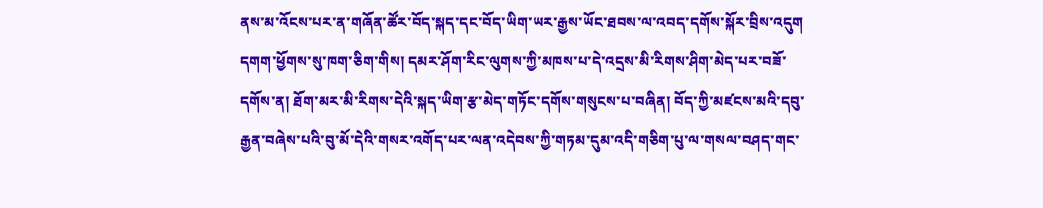ནས་མ་འོངས་པར་ན་གཞོན་ཚོར་བོད་སྐད་དང་བོད་ཡིག་ཡར་རྒྱས་ཡོང་ཐབས་ལ་འབད་དགོས་སྐོར་བྲིས་འདུག
དགག་ཕྱོགས་སུ་ཁག་ཅིག་གིས། དམར་ཤོག་རིང་ལུགས་ཀྱི་མཁས་པ་དེ་འདྲས་མི་རིགས་ཤིག་མེད་པར་བཟོ་དགོས་ན། ཐོག་མར་མི་རིགས་དེའི་སྐད་ཡིག་རྩ་མེད་གཏོང་དགོས་གསུངས་པ་བཞིན། བོད་ཀྱི་མཛངས་མའི་དབུ་རྒྱན་བཞེས་པའི་བུ་མོ་དེའི་གསར་འགོད་པར་ལན་འདེབས་ཀྱི་གཏམ་དུམ་འདི་གཅིག་པུ་ལ་གསལ་བཤད་གང་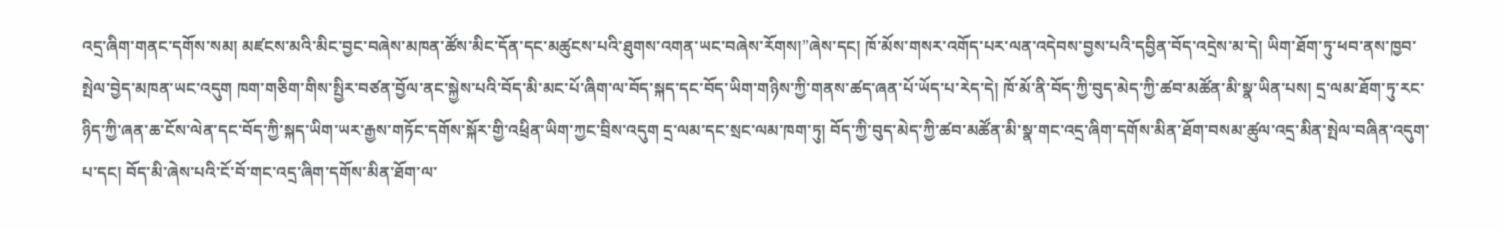འདྲ་ཞིག་གནང་དགོས་སམ། མཛངས་མའི་མིང་བྱང་བཞེས་མཁན་ཚོས་མིང་དོན་དང་མཚུངས་པའི་ཐུགས་འགན་ཡང་བཞེས་རོགས།”ཞེས་དང། ཁོ་མོས་གསར་འགོད་པར་ལན་འདེབས་བྱས་པའི་དབྱིན་བོད་འདྲེས་མ་དེ། ཡིག་ཐོག་ཏུ་ཕབ་ནས་ཁྱབ་སྤེལ་བྱེད་མཁན་ཡང་འདུག ཁག་གཅིག་གིས་སྤྱིར་བཙན་བྱོལ་ནང་སྐྱེས་པའི་བོད་མི་མང་པོ་ཞིག་ལ་བོད་སྐད་དང་བོད་ཡིག་གཉིས་ཀྱི་གནས་ཚད་ཞན་པོ་ཡོད་པ་རེད་དེ། ཁོ་མོ་ནི་བོད་ཀྱི་བུད་མེད་ཀྱི་ཚབ་མཚོན་མི་སྣ་ཡིན་པས། དྲ་ལམ་ཐོག་ཏུ་རང་ཉིད་ཀྱི་ཞན་ཆ་ངོས་ལེན་དང་བོད་ཀྱི་སྐད་ཡིག་ཡར་རྒྱས་གཏོང་དགོས་སྐོར་གྱི་འཕྲིན་ཡིག་ཀྱང་བྲིས་འདུག དྲ་ལམ་དང་སྲང་ལམ་ཁག་ཏུ། བོད་ཀྱི་བུད་མེད་ཀྱི་ཚབ་མཚོན་མི་སྣ་གང་འདྲ་ཞིག་དགོས་མིན་ཐོག་བསམ་ཚུལ་འདྲ་མིན་སྤེལ་བཞིན་འདུག་པ་དང། བོད་མི་ཞེས་པའི་ངོ་བོ་གང་འདྲ་ཞིག་དགོས་མིན་ཐོག་ལ་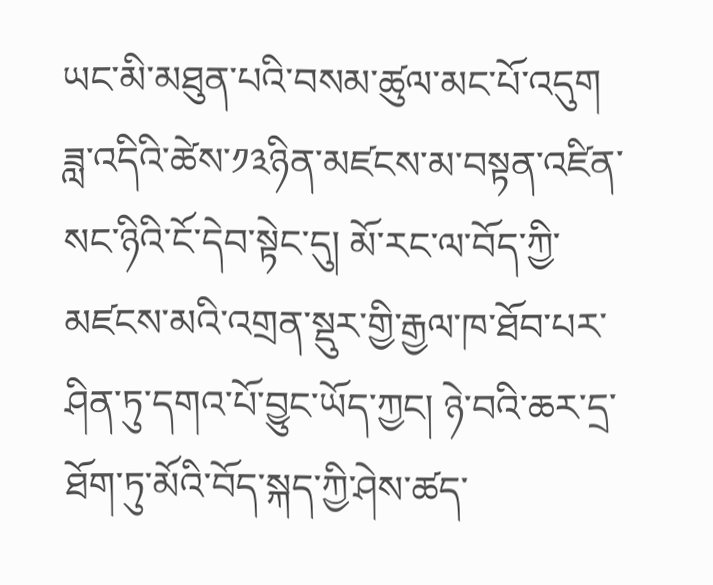ཡང་མི་མཐུན་པའི་བསམ་ཚུལ་མང་པོ་འདུག
ཟླ་འདིའི་ཚེས་༡༣ཉིན་མཛངས་མ་བསྟན་འཛིན་སང་ཉིའི་ངོ་དེབ་སྟེང་དུ། མོ་རང་ལ་བོད་ཀྱི་མཛངས་མའི་འགྲན་སྡུར་གྱི་རྒྱལ་ཁ་ཐོབ་པར་ཤིན་ཏུ་དགའ་པོ་བྱུང་ཡོད་ཀྱང། ཉེ་བའི་ཆར་དྲ་ཐོག་ཏུ་མོའི་བོད་སྐད་ཀྱི་ཤེས་ཚད་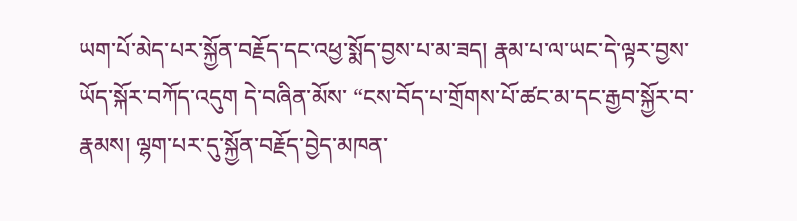ཡག་པོ་མེད་པར་སྐྱོན་བརྗོད་དང་འཕྱ་སྨོད་བྱས་པ་མ་ཟད། རྣམ་པ་ལ་ཡང་དེ་ལྟར་བྱས་ཡོད་སྐོར་བཀོད་འདུག དེ་བཞིན་མོས་ “ངས་བོད་པ་གྲོགས་པོ་ཚང་མ་དང་རྒྱབ་སྐྱོར་བ་རྣམས། ལྷག་པར་དུ་སྐྱོན་བརྗོད་བྱེད་མཁན་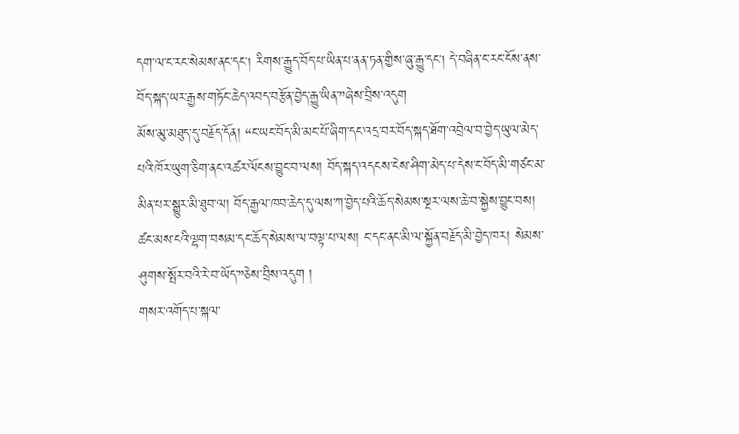དག་ལ་ང་རང་སེམས་ནང་དང། རིགས་རྒྱུད་བོད་པ་ཡིན་པ་ནན་ཏན་གྱིས་ཞུ་རྒྱུ་དང། དེ་བཞིན་ང་རང་ངོས་ནས་བོད་སྐད་ཡར་རྒྱས་གཏོང་ཆེད་འབད་བརྩོན་བྱེད་རྒྱུ་ཡིན་”ཞེས་བྲིས་འདུག
མོས་མུ་མཐུད་དུ་བརྗོད་དོན། “ང་ཡང་བོད་མི་མང་པོ་ཞིག་དང་འདྲ་བར་བོད་སྐད་ཐོག་འབྲེལ་བ་བྱེད་ཡུལ་མེད་པའི་ཁོར་ཡུག་ཅིག་ནང་འཚར་ལོངས་བྱུང་བ་ལས། བོད་སྐད་འདངས་ངེས་ཤིག་མེད་པ་དེས་ང་བོད་མི་གཙང་མ་མིན་པར་སྒྱུར་མི་ཐུབ་ལ། བོད་རྒྱལ་ཁབ་ཆེད་དུ་ལས་ཀ་བྱེད་པའི་ཆོད་སེམས་སྔར་ལས་ཆེ་བ་སྐྱེས་བྱུང་བས། ཚང་མས་ངའི་ལྷག་བསམ་དང་ཆོད་སེམས་ལ་བལྟ་པ་ལས། ང་དང་ནང་མི་ལ་སྐྱོན་བརྗོད་མི་བྱེད་ཁར། སེམས་ཤུགས་སྤོར་བའི་རེ་བ་ཡོད་”ཅེས་བྲིས་འདུག །
གསར་འགོད་པ་སྐལ་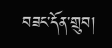བཟང་དོན་གྲུབ།